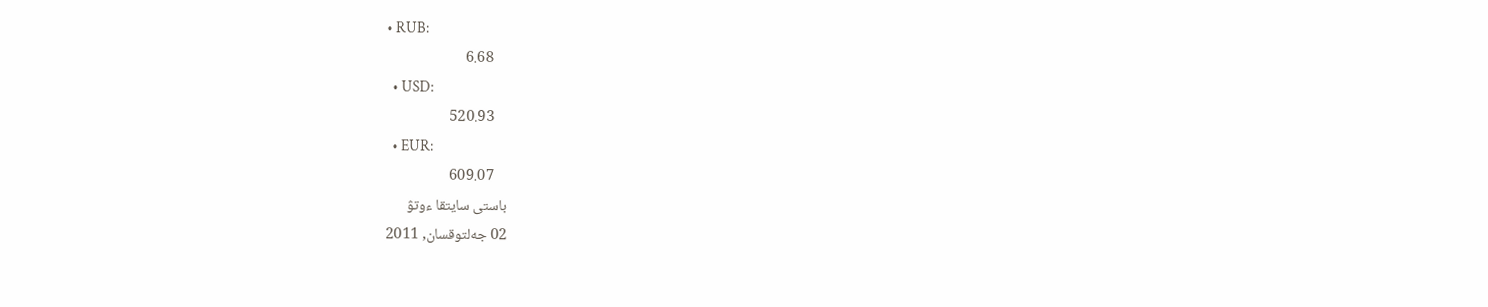• RUB:
    6.68
  • USD:
    520.93
  • EUR:
    609.07
باستى سايتقا ءوتۋ
02 جەلتوقسان, 2011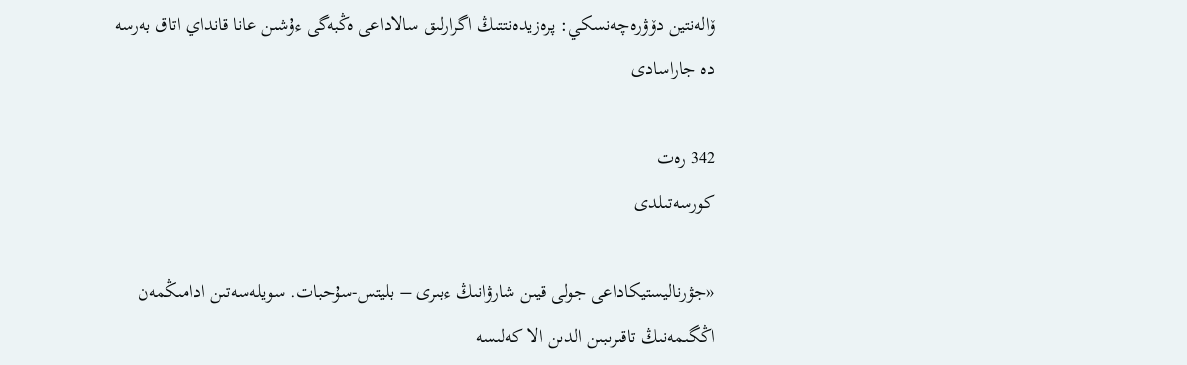ۆالەنتين دۆۋرەچەنسكي: پرەزيدەنتتىڭ اگرارلىق سالاداعى ەڭبەگى ءۇشىن عانا قانداي اتاق بەرسە دە جاراسادى

342 رەت
كورسەتىلدى

«جۋرناليستيكاداعى جولى قيىن شارۋانىڭ ءبىرى – بليتس-سۇحبات. سويلەسەتىن ادامىڭمەن اڭگىمەنىڭ تاقىرىبىن الدىن الا كەلىسە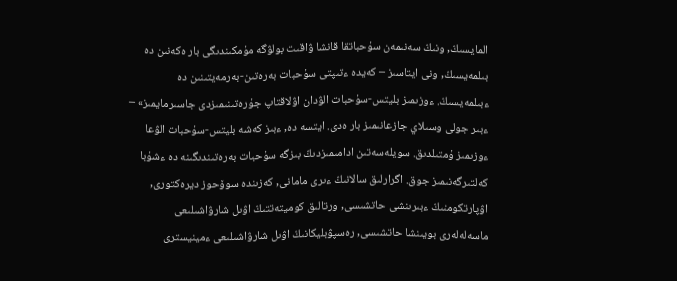المايسىڭ, ونىڭ سەنىمەن سۇحباتقا قانشا ۋاقىت بولۋگە مۇمكىندىگى بار ەكەنىن دە بىلمەيسىڭ, ونى ايتاسىز – كەيدە ءتىپتى سۇحبات بەرەتىن-بەرمەيتىنىن دە ءبىلمەيسىڭ. ءوزىمىز بليتس-سۇحبات الۋدان اۋلاقتاپ جۇرەتىنىمىزدى جاسىرمايمىز» – ءبىر جولى وسىلاي جازعانىمىز بار ەدى. ايتسە دە, ءبىز كەشە بليتس-سۇحبات الۋعا ءوزىمىز ۇمتىلدىق. سويلەسەتىن ادامىمىزدىڭ بىزگە سۇحبات بەرەتىندىگىنە دە ءشۇبا كەلتىرگەنىمىز جوق. اگرارلىق سالانىڭ ءىرى مامانى, كەزىندە سوۆحوز ديرەكتورى, اۋپارتكومنىڭ ءبىرىنشى حاتشىسى, ورتالىق كوميتەتتىڭ اۋىل شارۋاشىلىعى ماسەلەلەرى بويىنشا حاتشىسى, رەسپۋبليكانىڭ اۋىل شارۋاشىلىعى ءمينيسترى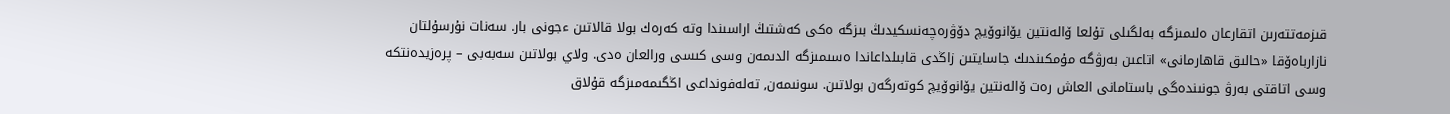قىزمەتتەرىن اتقارعان ەلىمىزگە بەلگىلى تۇلعا ۆالەنتين يۆانوۆيچ دۆۋرەچەنسكيدىڭ بىزگە ەكى كەشتىڭ اراسىندا وتە كەرەك بولا قالاتىن ءجونى بار. سەنات نۇرسۇلتان نازارباەۆقا «حالىق قاھارمانى» اتاعىن بەرۋگە مۇمكىندىك جاسايتىن زاڭدى قابىلداعاندا ەسىمىزگە الدىمەن وسى كىسى ورالعان ەدى. ولاي بولاتىن سەبەبى – پرەزيدەنتكە وسى اتاقتى بەرۋ جونىندەگى باستامانى العاش رەت ۆالەنتين يۆانوۆيچ كوتەرگەن بولاتىن. سونىمەن, تەلەفونداعى اڭگىمەمىزگە قۇلاق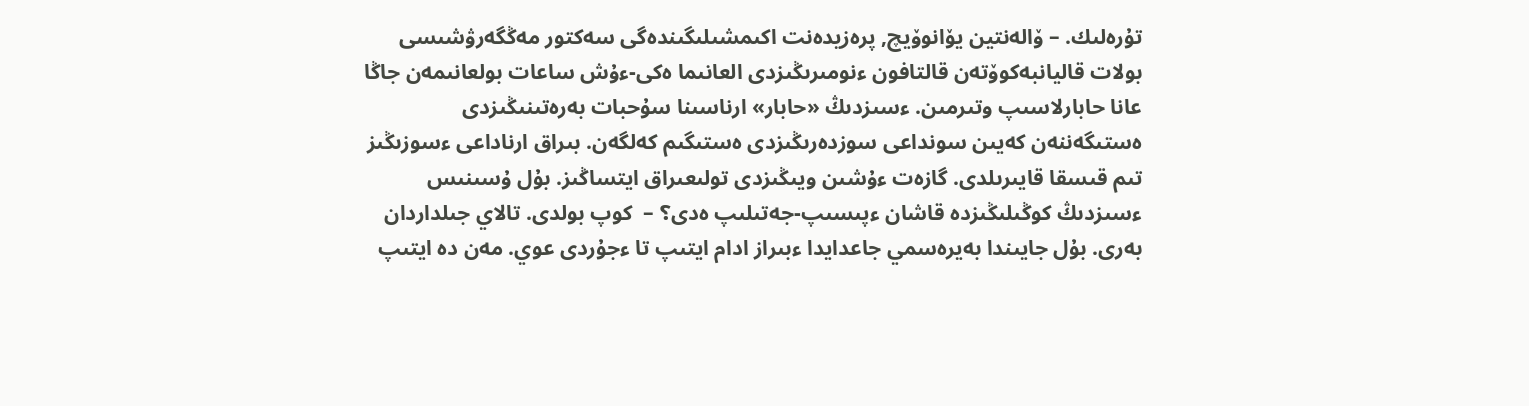تۇرەلىك. – ۆالەنتين يۆانوۆيچ, پرەزيدەنت اكىمشىلىگىندەگى سەكتور مەڭگەرۋشىسى بولات قاليانبەكوۆتەن قالتافون ءنومىرىڭىزدى العانىما ەكى-ءۇش ساعات بولعانىمەن جاڭا عانا حابارلاسىپ وتىرمىن. ءسىزدىڭ «حابار» ارناسىنا سۇحبات بەرەتىنىڭىزدى  ەستىگەننەن كەيىن سونداعى سوزدەرىڭىزدى ەستىگىم كەلگەن. بىراق ارناداعى ءسوزىڭىز تىم قىسقا قايىرىلدى. گازەت ءۇشىن ويىڭىزدى تولىعىراق ايتساڭىز. بۇل ۇسىنىس ءسىزدىڭ كوڭىلىڭىزدە قاشان ءپىسىپ-جەتىلىپ ەدى؟ –  كوپ بولدى. تالاي جىلداردان بەرى. بۇل جايىندا بەيرەسمي جاعدايدا ءبىراز ادام ايتىپ تا ءجۇردى عوي. مەن دە ايتىپ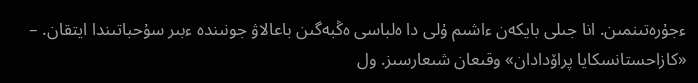ءجۇرەتىنمىن. انا جىلى بايكەن ءاشىم ۇلى دا ەلباسى ەڭبەگىن باعالاۋ جونىندە ءبىر سۇحباتىندا ايتقان. – «كازاحستانسكايا پراۆدادان» وقىعان شىعارسىز. ول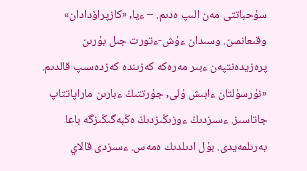سۇحباتتى مەن الىپ ەدىم. – ءيا, «كازپراۆدادان» وقىعانمىن. وسىدان ءۇش-ءتورت جىل بۇرىن پرەزيدەنتپەن ءبىر مەرەكە كەزىندە كەزدەسىپ قالدىم. «نۇرسۇلتان ءابىش ۇلى, جۇرتتىڭ ءبارىن ماراپاتتاپ جاتاسىز. ءسىزدىڭ ءوزىڭىزدىڭ ەڭبەگىڭىزگە باعا بەرىلمەيدى. بۇل ادىلدىك ەمەس. ءسىزدى قالاي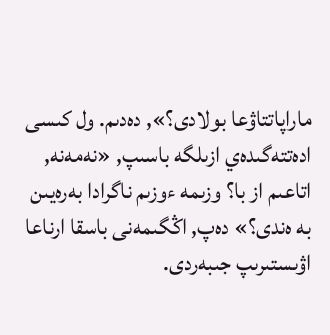ماراپاتتاۋعا بولادى؟», دەدىم. ول كىسى ادەتتەگىدەي ازىلگە باسىپ, «نەمەنە, اتاعىم از با؟ وزىمە ءوزىم ناگرادا بەرەيىن بە ەندى؟» دەپ, اڭگىمەنى باسقا ارناعا اۋىستىرىپ جىبەردى.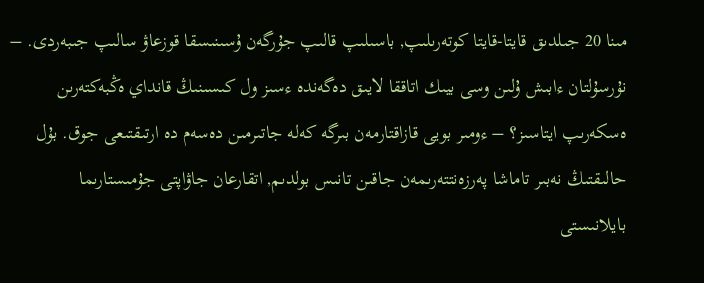مىنا 20 جىلدىق قايتا-قايتا كوتەرىلىپ, باسىلىپ قالىپ جۇرگەن ۇسىنىسقا قوزعاۋ سالىپ جىبەردى. – نۇرسۇلتان ءابىش ۇلىن وسى بيىك اتاققا لايىق دەگەندە ءسىز ول كىسىنىڭ قانداي ەڭبەكتەرىن ەسكەرىپ ايتاسىز؟ – ءومىر بويى قازاقتارمەن بىرگە كەلە جاتىرمىن دەسەم دە ارتىقتىعى جوق. بۇل حالىقتىڭ نەبىر تاماشا پەرزەنتتەرىمەن جاقىن تانىس بولدىم, اتقارعان جاۋاپتى جۇمىستارىما بايلانىستى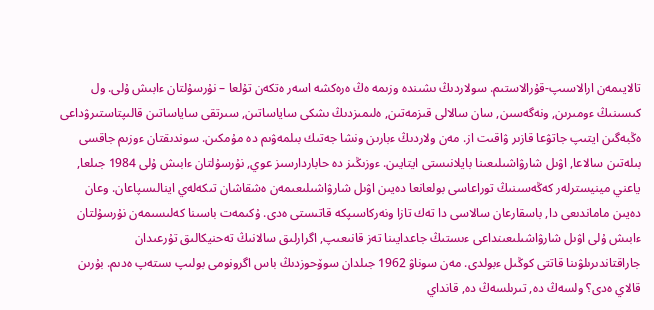تالايىمەن ارالاسىپ-قۇرالاستىم. سولاردىڭ ىشىندە وزىمە ەڭ ەرەكشە اسەر ەتكەن تۇلعا – نۇرسۇلتان ءابىش ۇلى. ول كىسىنىڭ ءومىرىن, ونەگەسىن, سان سالالى قىزمەتىن, ەلىمىزدىڭ ىشكى ساياساتىن, سىرتقى ساياساتىن قالىپتاستىرۋداعى ەڭبەگىن ايتىپ جاتۋعا قازىر ۋاقىت از. مەن ولاردىڭ ءبارىن ونشا جەتىك بىلمەۋىم دە مۇمكىن. سوندىقتان ءوزىم جاقسى بىلەتىن سالاعا, اۋىل شارۋاشىلىعىنا بايلانىستى ايتايىن. ءوزىڭىز دە حاباردارسىز عوي, نۇرسۇلتان ءابىش ۇلى 1984 جىلعا, ياعني مينيسترلەر كەڭەسىنىڭ توراعاسى بولعانعا دەيىن اۋىل شارۋاشىلىعىمەن ەشقاشان تىكەلەي اينالىسپاعان. وعان دەيىن ماماندىعى دا, باسقارعان سالاسى دا تەك تازا ونەركاسىپكە قاتىستى ەدى. ۇكىمەت باسىنا كەلىسىمەن نۇرسۇلتان ءابىش ۇلى اۋىل شارۋاشىلىعىنداعى ءىستىڭ جاعدايىنا تەز قانىعىپ, اگرارلىق سالانىڭ تەحنيكالىق تۇرعىدان جاراقتاندىرىلۋىنا قاتتى كوڭىل ءبولدى. مەن سوناۋ 1962 جىلدان سوۆحوزدىڭ باس اگرونومى بولىپ ىستەپ ەدىم. بۇرىن قالاي ەدى؟ ولسەڭ دە, تىرىلسەڭ دە, قانداي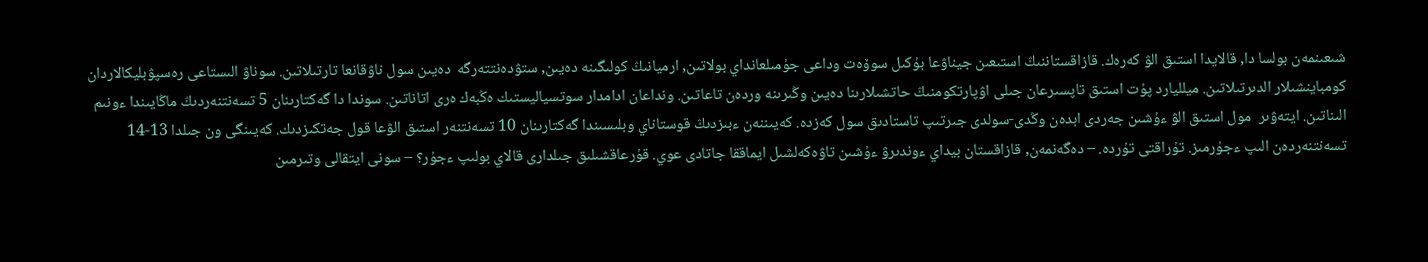شىعىنمەن بولسا دا, قالايدا استىق الۋ كەرەك. قازاقستاننىڭ استىعىن جيناۋعا بۇكىل سوۆەت وداعى جۇمىلعانداي بولاتىن, ارميانىڭ كولىگىنە دەيىن, ستۋدەنتتەرگە  دەيىن سول ناۋقانعا تارتىلاتىن. سوناۋ الىستاعى رەسپۋبليكالاردان كومباينشىلار الدىرتىلاتىن. ميلليارد پۇت استىق تاپسىرعان جىلى اۋپارتكومنىڭ حاتشىلارىنا دەيىن وڭىرىنە وردەن تاعاتىن. ونداعان ادامدار سوتسياليستىك ەڭبەك ەرى اتاناتىن. سوندا دا گەكتارىنان 5 تسەنتنەردىڭ ماڭايىندا ءونىم الىناتىن. ايتەۋىر  مول استىق الۋ ءۇشىن جەردى ابدەن وڭدى-سولدى جىرتىپ تاستادىق سول كەزدە. كەيىننەن ءبىزدىڭ قوستاناي وبلىسىندا گەكتارىنان 10 تسەنتنەر استىق الۋعا قول جەتكىزدىك. كەيىنگى ون جىلدا 13-14 تسەنتنەردەن الىپ ءجۇرمىز. تۇراقتى تۇردە. – دەگەنمەن, قازاقستان بيداي ءوندىرۋ ءۇشىن تاۋەكەلشىل ايماققا جاتادى عوي. قۇرعاقشىلىق جىلدارى قالاي بولىپ ءجۇر؟ – سونى ايتقالى وتىرمىن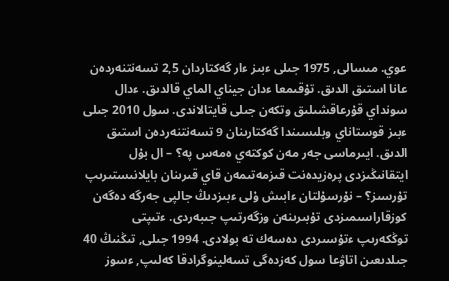عوي. مىسالى, 1975 جىلى ءبىز ءار گەكتاردان 2,5 تسەنتنەردەن عانا استىق الدىق. تۇقىمعا ءدان جيناي الماي قالدىق. ءدال سونداي قۇرعاقشىلىق وتكەن جىلى قايتالاندى. سول 2010 جىلى ءبىز قوستاناي وبلىسىندا گەكتارىنان 9 تسەنتنەردەن استىق  الدىق. ايىرماسى جەر مەن كوكتەي ەمەس پە؟ – ال بۇل ايتقانىڭىزدى پرەزيدەنت قىزمەتىمەن قاي قىرىنان بايلانىستىرىپ تۇرسىز؟ – نۇرسۇلتان ءابىش ۇلى ءبىزدىڭ جالپى جەرگە دەگەن كوزقاراسىمىزدى تۇبىرىنەن وزگەرتىپ جىبەردى. ءتىپتى توڭكەرىپ ءتۇسىردى دەسەك تە بولادى. 1994 جىلى, تىڭنىڭ 40 جىلدىعىن اتاۋعا سول كەزدەگى تسەلينوگرادقا كەلىپ, ءسوز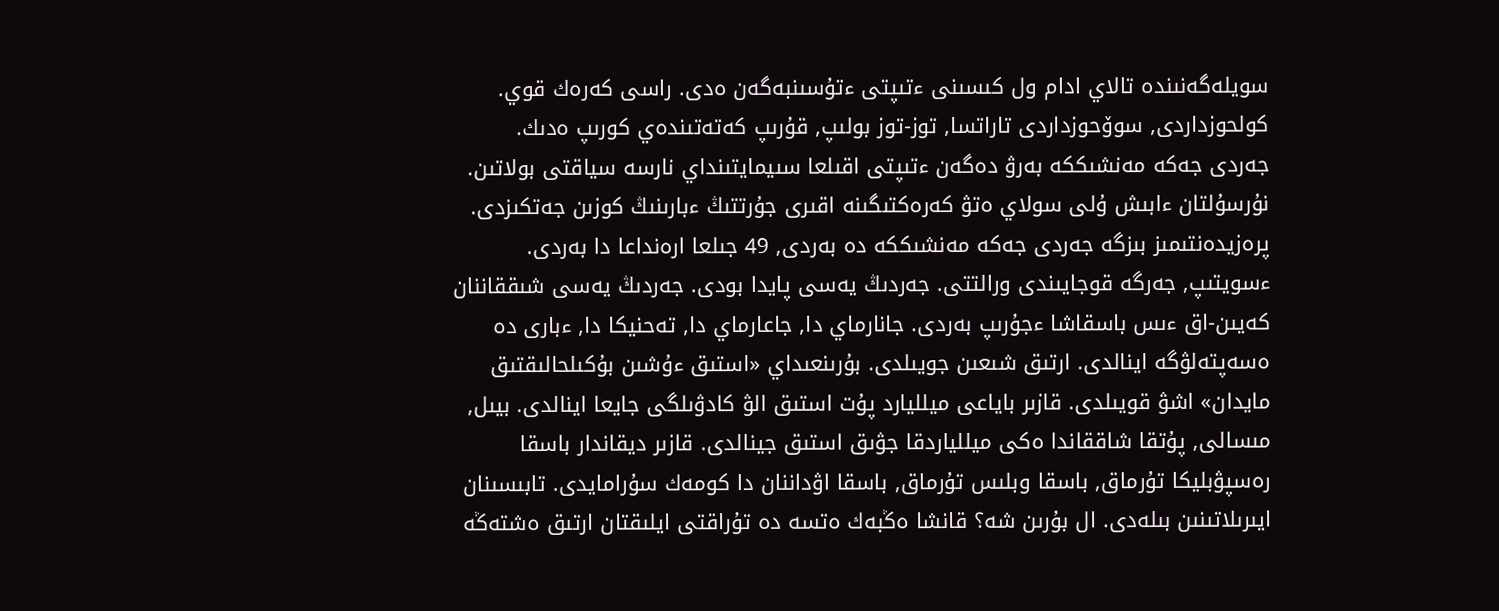سويلەگەنىندە تالاي ادام ول كىسىنى ءتىپتى ءتۇسىنبەگەن ەدى. راسى كەرەك قوي. كولحوزداردى, سوۆحوزداردى تاراتسا, توز-توز بولىپ, قۇرىپ كەتەتىندەي كورىپ ەدىك. جەردى جەكە مەنشىككە بەرۋ دەگەن ءتىپتى اقىلعا سىيمايتىنداي نارسە سياقتى بولاتىن. نۇرسۇلتان ءابىش ۇلى سولاي ەتۋ كەرەكتىگىنە اقىرى جۇرتتىڭ ءبارىنىڭ كوزىن جەتكىزدى. پرەزيدەنتىمىز بىزگە جەردى جەكە مەنشىككە دە بەردى, 49 جىلعا ارەنداعا دا بەردى. ءسويتىپ, جەرگە قوجايىندى ورالتتى. جەردىڭ يەسى پايدا بودى. جەردىڭ يەسى شىققاننان كەيىن-اق ءىس باسقاشا ءجۇرىپ بەردى. جانارماي دا, جاعارماي دا, تەحنيكا دا, ءبارى دە ەسەپتەلۋگە اينالدى. ارتىق شىعىن جويىلدى. بۇرىنعىداي «استىق ءۇشىن بۇكىلحالىقتىق مايدان» اشۋ قويىلدى. قازىر باياعى ميلليارد پۇت استىق الۋ كادۋىلگى جايعا اينالدى. بيىل,  مىسالى, پۇتقا شاققاندا ەكى ميللياردقا جۋىق استىق جينالدى. قازىر ديقاندار باسقا رەسپۋبليكا تۇرماق, باسقا وبلىس تۇرماق, باسقا اۋداننان دا كومەك سۇرامايدى. تابىسىنان ايىرىلاتىنىن بىلەدى. ال بۇرىن شە؟ قانشا ەڭبەك ەتسە دە تۇراقتى ايلىقتان ارتىق ەشتەڭە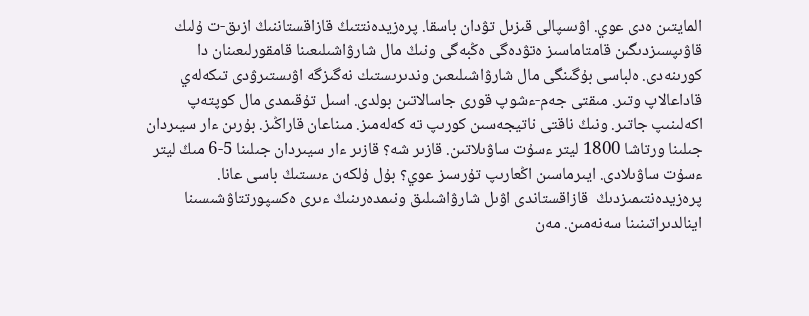المايتىن ەدى عوي. اۋىسپالى قىزىل تۋدان باسقا. پرەزيدەنتتىڭ قازاقستاننىڭ ازىق-ت ۇلىك قاۋىپسىزدىگىن قامتاماسىز ەتۋدەگى ەڭبەگى ونىڭ مال شارۋاشىلىعىنا قامقورلىعىنان دا كورىنەدى. ەلباسى بۇگىنگى مال شارۋاشىلىعىن وندىرىستىك نەگىزگە اۋىستىرۋدى تىكەلەي قاداعالاپ وتىر. مىقتى جەم-ءشوپ قورى جاسالاتىن بولدى. اسىل تۇقىمدى مال كوپتەپ اكەلىنىپ جاتىر. ونىڭ ناقتى ناتيجەسىن كورىپ تە كەلەمىز. مىناعان قاراڭىز. بۇرىن ءار سيىردان جىلىنا ورتاشا 1800 ليتر ءسۇت ساۋىلاتىن. قازىر شە؟ قازىر ءار سيىردان جىلىنا 5-6 مىڭ ليتر ءسۇت ساۋىلادى. ايىرماسىن اڭعارىپ تۇرسىز عوي؟ بۇل ۇلكەن ءىستىڭ باسى عانا. پرەزيدەنتىمىزدىڭ  قازاقستاندى اۋىل شارۋاشىلىق ونىمدەرىنىڭ ءىرى ەكسپورتتاۋشىسىنا اينالدىراتىنىنا سەنەمىن. مەن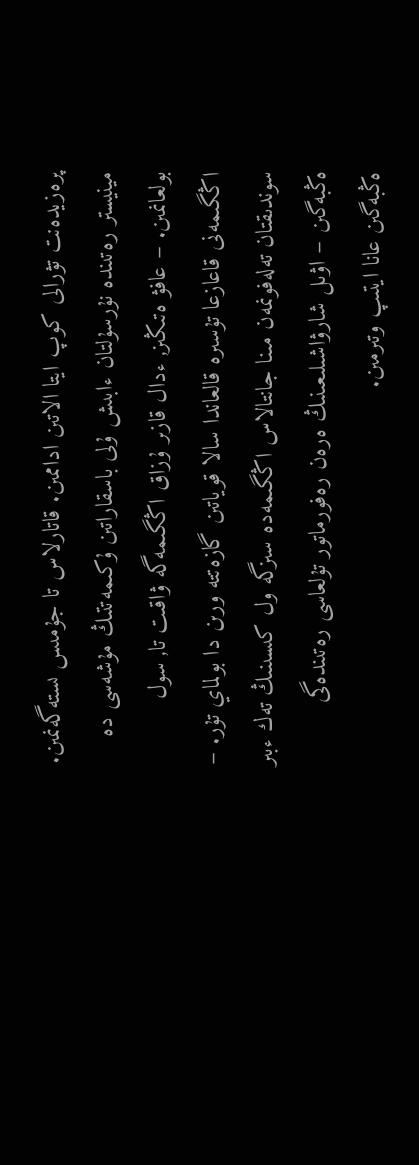پرەزيدەنت تۋرالى كوپ ايتا الاتىن اداممىن. قاتارلاس تا جۇمىس ىستەگەنمىن. مينيستر رەتىندە نۇرسۇلتان ءابىش ۇلى باسقاراتىن ۇكىمەتتىڭ مۇشەسى دە بولعانمىن. – عافۋ ەتىڭىز, ءدال قازىر ۇزاق اڭگىمەگە ۋاقىت تا, سول اڭگىمەنى قاعازعا تۇسىرە قالعاندا سالا قوياتىن گازەتتە ورىن دا بولماي تۇر. – سوندىقتان تەلەفونمەن مىنا جانتالاس اڭگىمەدە سىزگە ول كىسىنىڭ تەك ءبىر ەڭبەگىن – اۋىل شارۋاشىلىعىنىڭ ەرەن رەفورماتور تۇلعاسى رەتىندەگى ەڭبەگىن عانا ايتىپ وتىرمىن.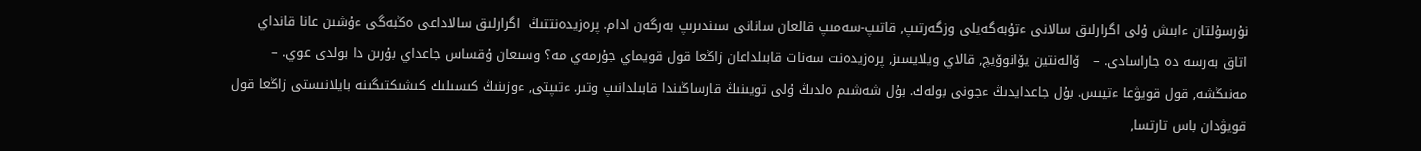نۇرسۇلتان ءابىش ۇلى اگرارلىق سالانى ءتۇبەگەيلى وزگەرتىپ, قاتىپ-سەمىپ قالعان سانانى سىندىرىپ بەرگەن ادام. پرەزيدەنتتىڭ  اگرارلىق سالاداعى ەڭبەگى ءۇشىن عانا قانداي اتاق بەرسە دە جاراسادى. –   ۆالەنتين يۆانوۆيچ, قالاي ويلايسىز, پرەزيدەنت سەنات قابىلداعان زاڭعا قول قويماي جۇرمەي مە؟ وسىعان ۇقساس جاعداي بۇرىن دا بولدى عوي. – مەنىڭشە, قول قويۋعا ءتيىس. بۇل جاعدايدىڭ ءجونى بولەك. بۇل شەشىم ەلدىڭ ۇلى تويىنىڭ قارساڭىندا قابىلدانىپ وتىر. ءتىپتى, ءوزىنىڭ كىسىلىك كىشىكتىگىنە بايلانىستى زاڭعا قول قويۋدان باس تارتسا,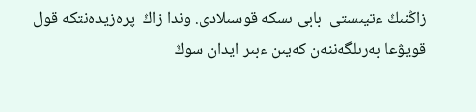زاڭنىڭ ءتيىستى  بابى ىسكە قوسىلادى. وندا زاڭ  پرەزيدەنتكە قول قويۋعا بەرىلگەننەن كەيىن ءبىر ايدان سوڭ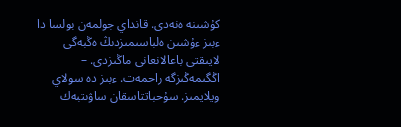كۇشىنە ەنەدى. قانداي جولمەن بولسا دا ءبىز ءۇشىن ەلباسىمىزدىڭ ەڭبەگى لايىقتى باعالانعانى ماڭىزدى. – اڭگىمەڭىزگە راحمەت. ءبىز دە سولاي ويلايمىز. سۇحباتتاسقان ساۋىتبەك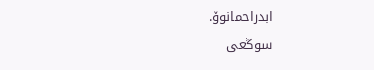ابدراحمانوۆ.
سوڭعى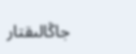جاڭالىقتار